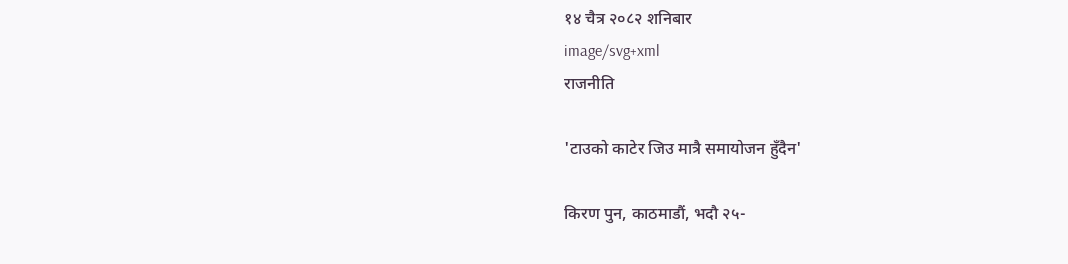१४ चैत्र २०८२ शनिबार
image/svg+xml
राजनीति

'टाउको काटेर जिउ मात्रै समायोजन हुँदैन'

किरण पुन, काठमाडौं, भदौ २५-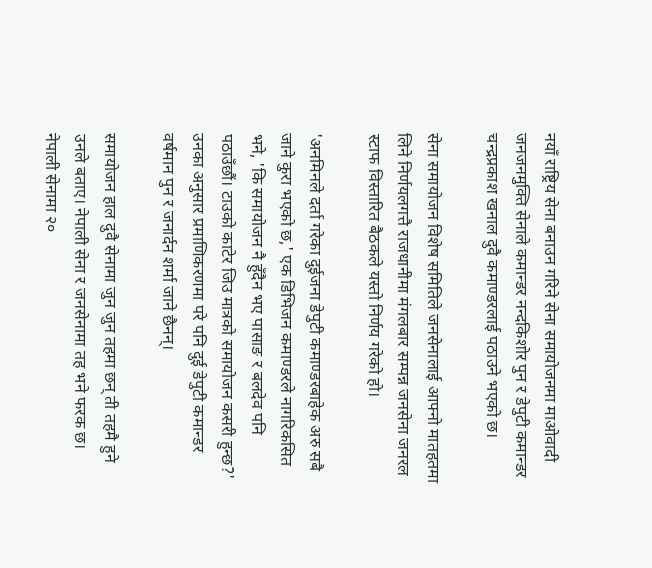नयाँ राष्ट्रिय सेना बनाउन गरिने सेना समायोजनमा माओवादी जनजनमुक्ति सेनाले कमान्डर नन्दकिशोर पुन र डेपुटी कमान्डर चन्द्रप्रकाश खनाल दुवै कमाण्डरलाई पठाउने भएको छ।

सेना समायोजन विशेष समितिले जनसेनालाई आफ्नो मातहतमा लिने निर्णयलगत्तै राजधानीमा मंगलबार सम्पन्न जनसेना जनरल स्टाफ विस्तारित बैठकले यस्तो निर्णय गरेको हो।

'अनमिनले दर्ता गरेका दुईजना डेपुटी कमाण्डरबाहेक अरु सबै जाने कुरा भएको छ,' एक डिभिजन कमाण्डरले नागरिकसित भने, 'कि समायोजन नै हुँदैन भए पासाङ र बलदेव पनि पठाउँछौं। टाउको काटेर जिउ मात्रको समायोजन कसरी हुन्छ?' उनका अनुसार प्रमाणिकरणमा परे पनि दुई डेपुटी कमान्डर वर्षमान पुन र जनार्दन शर्मा जाने छैनन्।

समायोजन हाल दुवै सेनामा जुन जुन तहमा छन् ती तहमै हुने उनले बताए। नेपाली सेना र जनसेनामा तह भने फरक छ। नेपाली सेनामा २०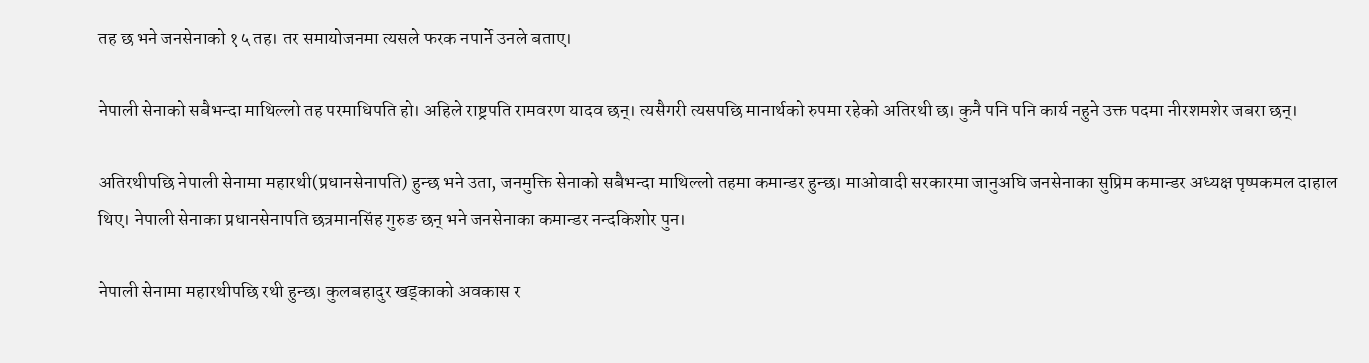तह छ भने जनसेनाको १५ तह। तर समायोजनमा त्यसले फरक नपार्ने उनले बताए।

नेपाली सेनाको सबैभन्दा माथिल्लो तह परमाधिपति हो। अहिले राष्ट्रपति रामवरण यादव छन्। त्यसैगरी त्यसपछि मानार्थको रुपमा रहेको अतिरथी छ। कुनै पनि पनि कार्य नहुने उक्त पदमा नीरशमशेर जबरा छन्।

अतिरथीपछि नेपाली सेनामा महारथी(प्रधानसेनापति) हुन्छ भने उता, जनमुक्ति सेनाको सबैभन्दा माथिल्लो तहमा कमान्डर हुन्छ। माओवादी सरकारमा जानुअघि जनसेनाका सुप्रिम कमान्डर अध्यक्ष पृष्पकमल दाहाल थिए। नेपाली सेनाका प्रधानसेनापति छत्रमानसिंह गुरुङ छन् भने जनसेनाका कमान्डर नन्दकिशोर पुन।

नेपाली सेनामा महारथीपछि रथी हुन्छ। कुलबहादुर खड्काको अवकास र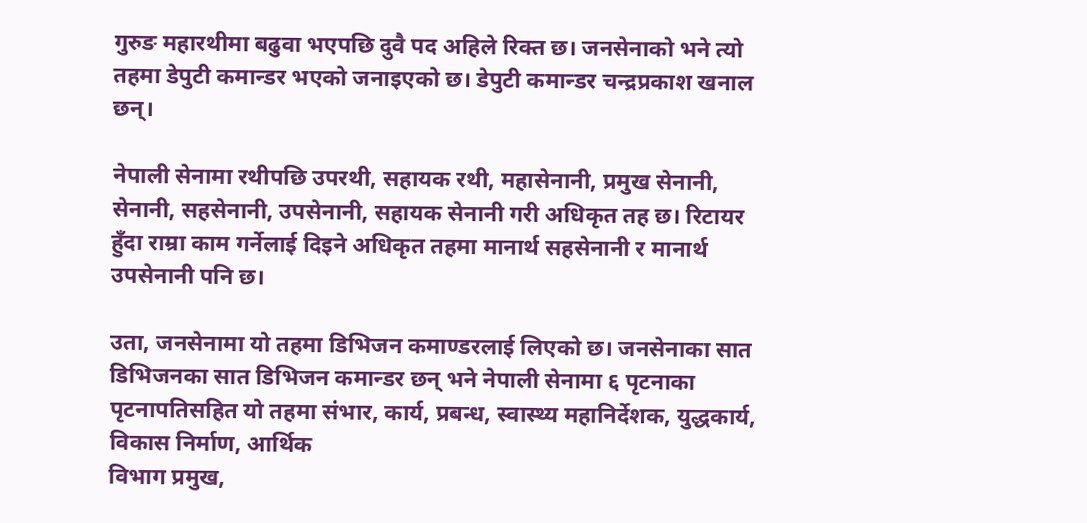गुरुङ महारथीमा बढुवा भएपछि दुवै पद अहिले रिक्त छ। जनसेनाको भने त्यो तहमा डेपुटी कमान्डर भएको जनाइएको छ। डेपुटी कमान्डर चन्द्रप्रकाश खनाल छन्।

नेपाली सेनामा रथीपछि उपरथी, सहायक रथी, महासेनानी, प्रमुख सेनानी, सेनानी, सहसेनानी, उपसेनानी, सहायक सेनानी गरी अधिकृत तह छ। रिटायर हुँदा राम्रा काम गर्नेलाई दिइने अधिकृत तहमा मानार्थ सहसेनानी र मानार्थ उपसेनानी पनि छ।

उता, जनसेनामा यो तहमा डिभिजन कमाण्डरलाई लिएको छ। जनसेनाका सात डिभिजनका सात डिभिजन कमान्डर छन् भने नेपाली सेनामा ६ पृटनाका पृटनापतिसहित यो तहमा संभार, कार्य, प्रबन्ध, स्वास्थ्य महानिर्देशक, युद्धकार्य, विकास निर्माण, आर्थिक
विभाग प्रमुख,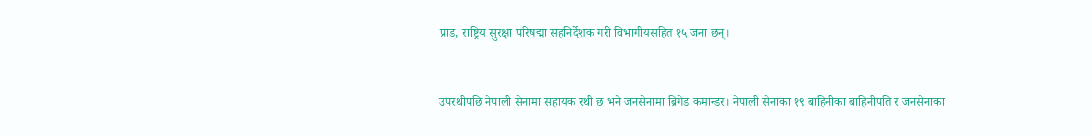प्राड, राष्ट्रिय सुरक्षा परिषद्मा सहनिर्देशक गरी विभागीयसहित १५ जना छन्।


उपरथीपछि नेपाली सेनामा सहायक रथी छ भने जनसेनामा ब्रिगेड कमान्डर। नेपाली सेनाका १९ बाहिनीका बाहिनीपति र जनसेनाका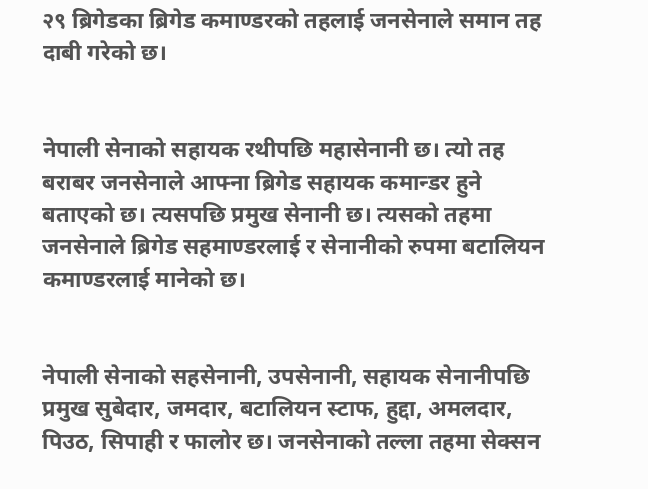२९ ब्रिगेडका ब्रिगेड कमाण्डरको तहलाई जनसेनाले समान तह दाबी गरेको छ।


नेपाली सेनाको सहायक रथीपछि महासेनानी छ। त्यो तह बराबर जनसेनाले आफ्ना ब्रिगेड सहायक कमान्डर हुने बताएको छ। त्यसपछि प्रमुख सेनानी छ। त्यसको तहमा जनसेनाले ब्रिगेड सहमाण्डरलाई र सेनानीको रुपमा बटालियन कमाण्डरलाई मानेको छ।


नेपाली सेनाको सहसेनानी, उपसेनानी, सहायक सेनानीपछि प्रमुख सुबेदार, जमदार, बटालियन स्टाफ, हुद्दा, अमलदार, पिउठ, सिपाही र फालोर छ। जनसेनाको तल्ला तहमा सेक्सन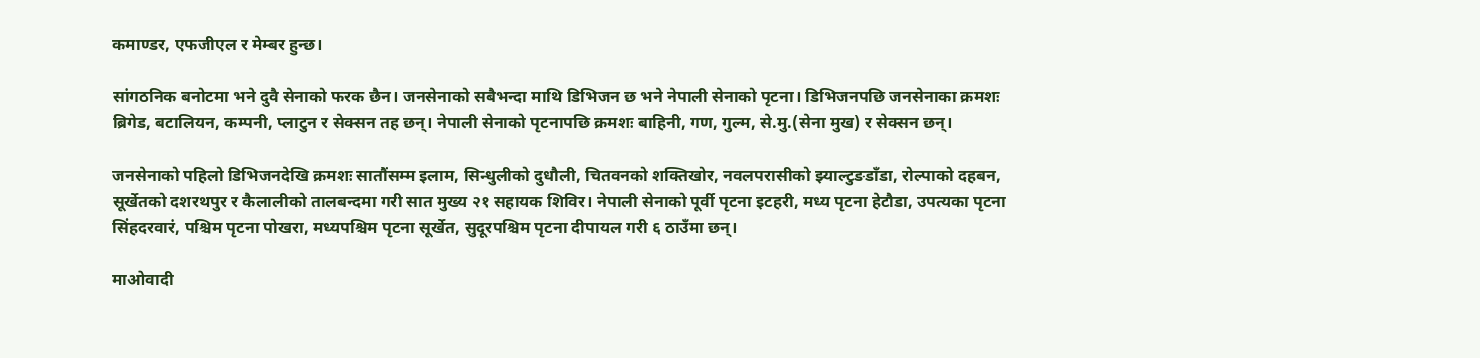कमाण्डर, एफजीएल र मेम्बर हुन्छ।

सांगठनिक बनोटमा भने दुवै सेनाको फरक छैन। जनसेनाको सबैभन्दा माथि डिभिजन छ भने नेपाली सेनाको पृटना। डिभिजनपछि जनसेनाका क्रमशः ब्रिगेड, बटालियन, कम्पनी, प्लाटुन र सेक्सन तह छन्। नेपाली सेनाको पृटनापछि क्रमशः बाहिनी, गण, गुल्म, से.मु.(सेना मुख) र सेक्सन छन्।

जनसेनाको पहिलो डिभिजनदेखि क्रमशः सातौंसम्म इलाम, सिन्धुलीको दुधौली, चितवनको शक्तिखोर, नवलपरासीको झ्याल्टुङडाँडा, रोल्पाको दहबन, सूर्खेतको दशरथपुर र कैलालीको तालबन्दमा गरी सात मुख्य २१ सहायक शिविर। नेपाली सेनाको पूर्वी पृटना इटहरी, मध्य पृटना हेटौडा, उपत्यका पृटना सिंहदरवारं, पश्चिम पृटना पोखरा, मध्यपश्चिम पृटना सूर्खेत, सुदूरपश्चिम पृटना दीपायल गरी ६ ठाउँमा छन्।

माओवादी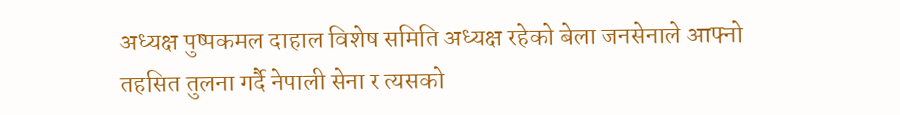अध्यक्ष पुष्पकमल दाहाल विशेष समिति अध्यक्ष रहेको बेला जनसेनाले आफ्नो तहसित तुलना गर्दै नेपाली सेना र त्यसको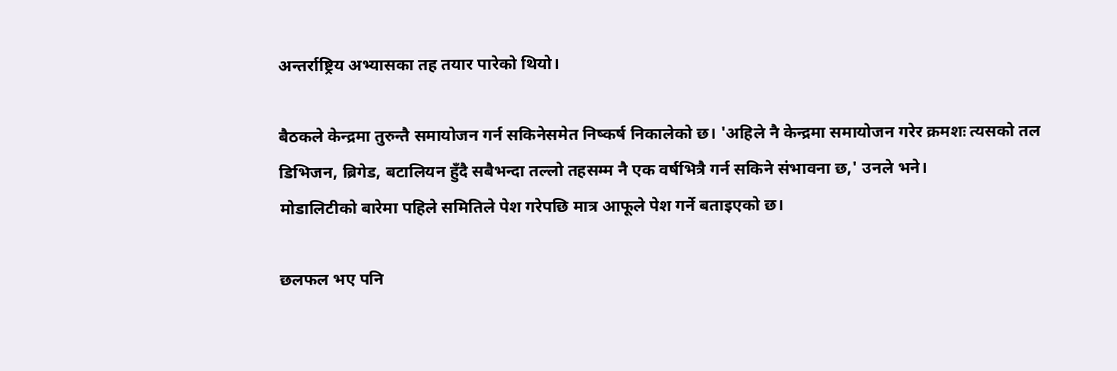अन्तर्राष्ट्रिय अभ्यासका तह तयार पारेको थियो।

बैठकले केन्द्रमा तुरुन्तै समायोजन गर्न सकिनेसमेत निष्कर्ष निकालेको छ। 'अहिले नै केन्द्रमा समायोजन गरेर क्रमशः त्यसको तल डिभिजन, ब्रिगेड, बटालियन हुँदै सबैभन्दा तल्लो तहसम्म नै एक वर्षभित्रै गर्न सकिने संभावना छ,' उनले भने।
मोडालिटीको बारेमा पहिले समितिले पेश गरेपछि मात्र आफूले पेश गर्ने बताइएको छ।

छलफल भए पनि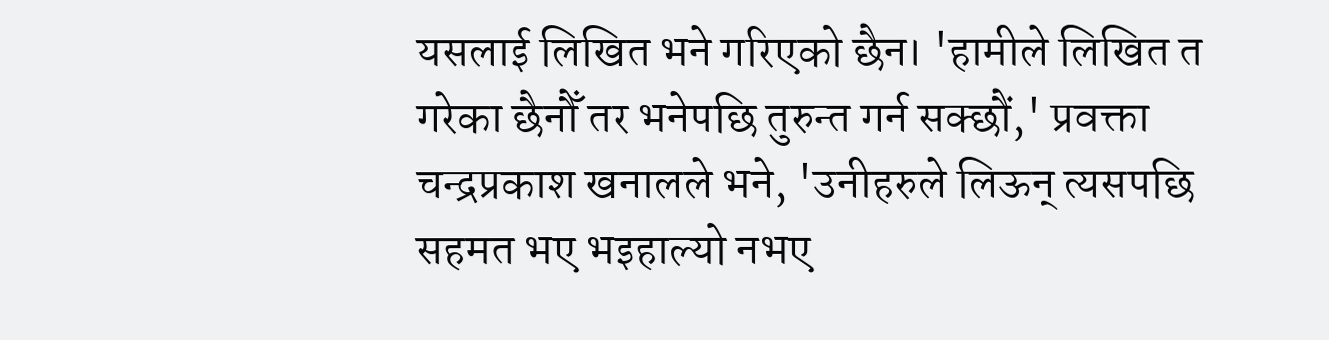यसलाई लिखित भने गरिएको छैन। 'हामीले लिखित त गरेका छैनौँ तर भनेपछि तुरुन्त गर्न सक्छौं,' प्रवक्ता चन्द्रप्रकाश खनालले भने, 'उनीहरुले लिऊन् त्यसपछि सहमत भए भइहाल्यो नभए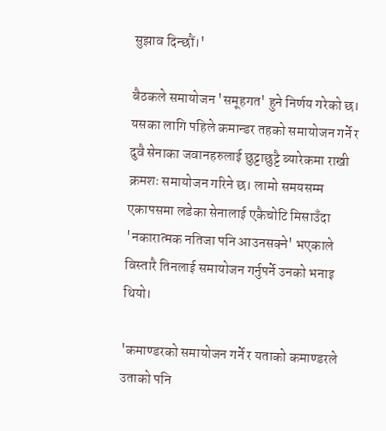सुझाव दिन्छौं।'

बैठकले समायोजन 'समूहगत' हुने निर्णय गरेको छ। यसका लागि पहिले कमान्डर तहको समायोजन गर्ने र दुवै सेनाका जवानहरुलाई छुट्टाछुट्टै ब्यारेकमा राखी क्रमशः समायोजन गरिने छ। लामो समयसम्म एकापसमा लडेका सेनालाई एकैचोटि मिसाउँदा 'नकारात्मक नतिजा पनि आउनसक्ने' भएकाले विस्तारै तिनलाई समायोजन गर्नुपर्ने उनको भनाइ थियो।

'कमाण्डरको समायोजन गर्ने र यताको कमाण्डरले उताको पनि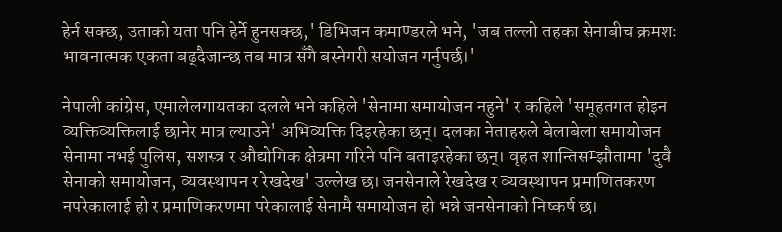हेर्न सक्छ, उताको यता पनि हेर्ने हुनसक्छ,' डिभिजन कमाण्डरले भने, 'जब तल्लो तहका सेनाबीच क्रमशः भावनात्मक एकता बढ्दैजान्छ तब मात्र सँगै बस्नेगरी सयोजन गर्नुपर्छ।'

नेपाली कांग्रेस, एमालेलगायतका दलले भने कहिले 'सेनामा समायोजन नहुने' र कहिले 'समूहतगत होइन व्यक्तिव्यक्तिलाई छानेर मात्र ल्याउने' अभिव्यक्ति दिइरहेका छन्। दलका नेताहरुले बेलाबेला समायोजन सेनामा नभई पुलिस, सशस्त्र र औद्योगिक क्षेत्रमा गरिने पनि बताइरहेका छन्। वृहत शान्तिसम्झौतामा 'दुवै सेनाको समायोजन, व्यवस्थापन र रेखदेख' उल्लेख छ। जनसेनाले रेखदेख र व्यवस्थापन प्रमाणितकरण नपरेकालाई हो र प्रमाणिकरणमा परेकालाई सेनामै समायोजन हो भन्ने जनसेनाको निष्कर्ष छ।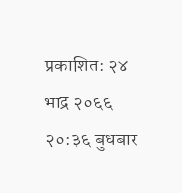प्रकाशित: २४ भाद्र २०६६ २०:३६ बुधबार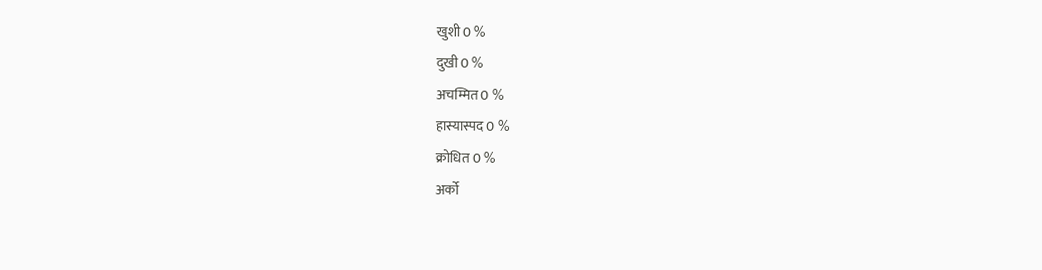खुशी 0 %
दुखी 0 %
अचम्मित 0 %
हास्यास्पद 0 %
क्रोधित 0 %
अर्को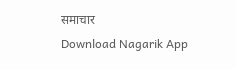समाचार
Download Nagarik App